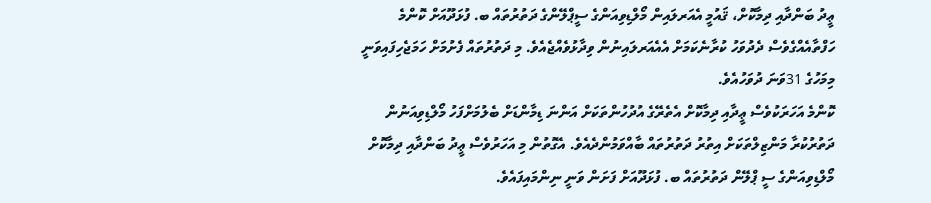ޢީދު ބަންދާއި ދިމާކޮށް، ޤައުމީ އެއަރލައިން މޯލްޑިވިއަންގެ ސީޕްލޭންގެ ދަތުރުތައް ބ. ފުޅަދޫއަށް ކޮންމެ ހަފްތާއެއްގެވެސް ދެދުވަހު ކުރާނެކަމަށް އެއެއަރލައިނުން ވިދާޅުވެއްޖެއެވެ. މި ދަތުރުތައް ފެށުމަށް ހަމަޖެހިފައިވަނީ މިމަހުގެ 31ވަނަ ދުވަހުއެވެ.
ކޮންމެ އަހަރަކުވެސް ޢީދާއި ދިމާކޮށް އެތެރޭގެ އުދުހުންތަކަށް އަންނަ ޑިމާންޑަށް ބެލުމަށްފަހު މޯލްޑިވިއަނުން ދަތުރުކުރާ މަންޒިލްތަކަށް އިތުރު ދަތުރުތައް ބާއްވަމުންދެއެވެ. އެގޮތުން މި އަހަރުވެސް ޢީދު ބަންދާއި ދިމާކޮށް މޯލްޑިވިއަންގެ ސީ ޕްލޭން ދަތުރުތައް ބ. ފުޅަދޫއަށް ފަށަން ވަނީ ނިންމައިފައެވެ.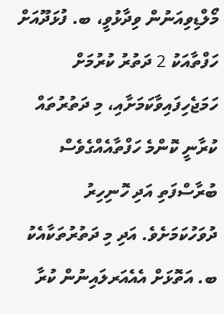މޯލްޑިވިއަނުން ވިދާޅުވީ، ބ. ފުޅަދޫއަށް ހަފްތާއަކު 2 ދަތުރު ކުރުމަށް ހަމަޖެހިފައިވާކަމަށާއި، މި ދަތުރުތައް ކުރާނީ ކޮންމެ ހަފްތާއެއްގެވެސް ބުރާސްފަތި އަދި ހޮނިހިރު ދުވަހުކަމަށެވެ. އަދި މި ދަތުރުތަކާއެކު ބ. އަތޮޅަށް އެއެއަރލައިނުން ކުރާ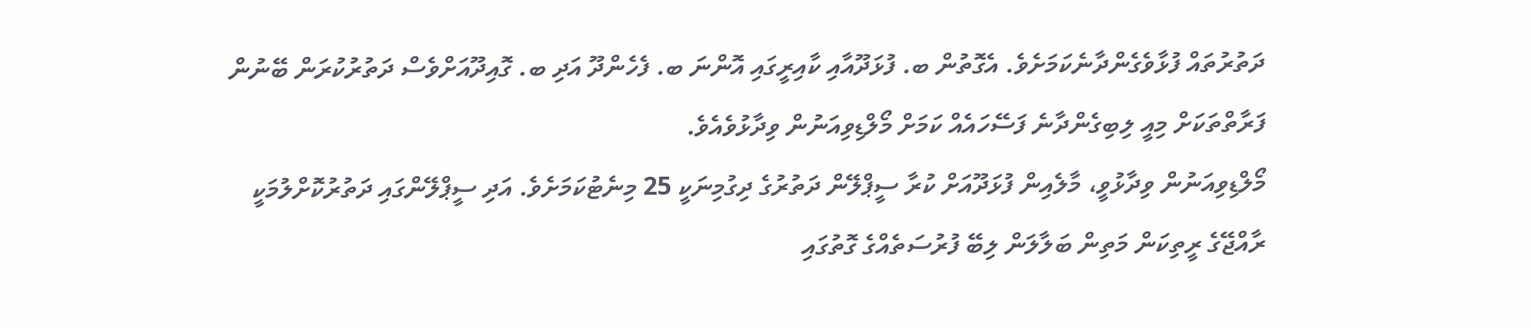ދަތުރުތައް ފުޅާވެގެންދާނެކަމަށެވެ. އެގޮތުން ބ. ފުޅަދޫއާއި ކާއިރީގައި އޮންނަ ބ. ފެހެންދޫ އަދި ބ. ގޮއިދޫއަށްވެސް ދަތުރުކުރަން ބޭނުން ފަރާތްތަކަށް މިއީ ލިބިގެންދާނެ ފަސޭހައެއް ކަމަށް މޯލްޑިވިއަނުން ވިދާޅުވެއެވެ.
މޯލްޑިވިއަނުން ވިދާޅުވީ، މާލެއިން ފުޅަދޫއަށް ކުރާ ސީޕްލޭން ދަތުރުގެ ދިގުމިނަކީ 25 މިނެޓުކަމަށެވެ. އަދި ސީޕްލޭންގައި ދަތުރުކޮށްލުމަކީ ރާއްޖޭގެ ރީތިކަން މަތިން ބަލާލަން ލިބޭ ފުރުސަތެއްގެ ގޮތުގައި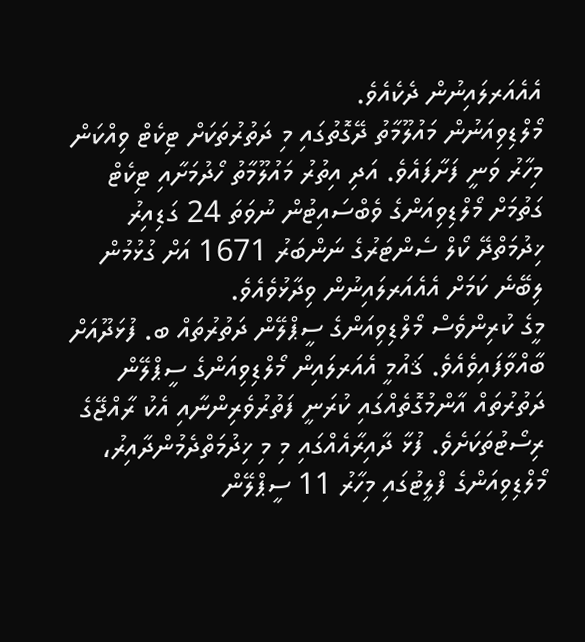އެއެއަރލައިނުން ދެކެއެވެ.
މޯލްޑިވިއަނުން މައުލޫމާތު ދޭގޮތުގައި މި ދަތުރުތަކަށް ޓިކެޓް ވިއްކަން މިހާރު ވަނީ ފަށާފައެވެ. އަދި އިތުރު މައުލޫމާތު ހޯދުމަށާއި ޓިކެޓް ގަތުމަށް މޯލްޑިވިއަންގެ ވެބްސައިޓުން ނުވަތަ 24 ގަޑިއިރު ޚިދުމަތްދޭ ކޯލް ސެންޓަރުގެ ނަންބަރު 1671 އަށް ގުޅުމުން ލިބޭނެ ކަމަށް އެއެއަރލައިނުން ވިދާޅުވެއެވެ.
މީގެ ކުރިންވެސް މޯލްޑިވިއަންގެ ސީޕްލޭން ދަތުރުތައް ބ. ފުޅަދޫއަށް ބާއްވާފައިވެއެވެ. ޤައުމީ އެއަރލައިން މޯލްޑިވިއަންގެ ސީޕްލޭން ދަތުރުތައް އާންމުގޮތެއްގައި ކުރަނީ ފަތުރުވެރިންނާއި އެކު ރާއްޖޭގެ ރިސޯޓުތަކަށެވެ. ފުޅާ ދާއިރާއެއްގައި މި މި ޚިދުމަތްދެމުންދާއިރު، މޯލްޑިވިއަންގެ ފްލީޓުގައި މިހާރު 11 ސީޕްލޭން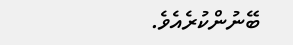ބޭނުންކުރެއެވެ.